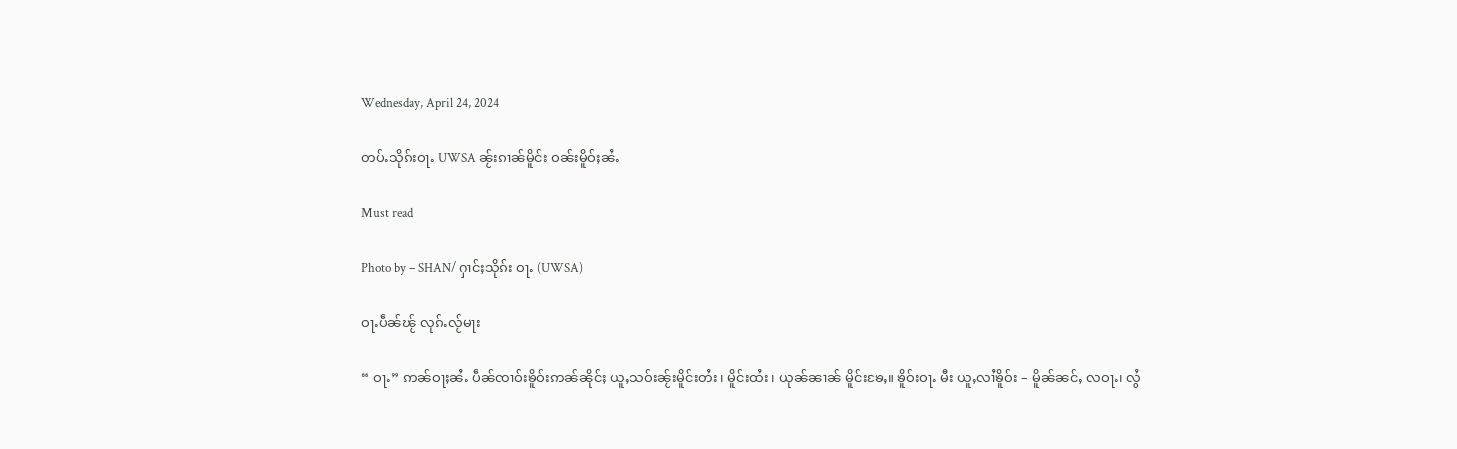Wednesday, April 24, 2024

တပ်ႉသိုၵ်းဝႃႉ UWSA ၼႂ်းၵၢၼ်မိူင်း ဝၼ်းမိူဝ်ႈၼႆႉ

Must read

Photo by – SHAN/ ႁၢင်ႈသိုၵ်း ဝႃႉ (UWSA)

ဝႃႉပဵၼ်ၽႂ် လုၵ်ႉလႂ်မႃး

“ ဝႃႉ” ဢၼ်ဝႃႈၼႆႉ ပဵၼ်ၸၢဝ်းၶိူဝ်းဢၼ်ၼိုင်ႈ ယူႇသဝ်းၼႂ်းမိူင်းတႆး၊ မိူင်းထႆး၊ ယုၼ်ၼၢၼ် မိူင်းၶႄႇ။ ၶိူဝ်းဝႃႉ မီး ယူႇလၢႆၶိူဝ်း – မိူၼ်ၼင်ႇ လဝႃႉ၊ လွႆ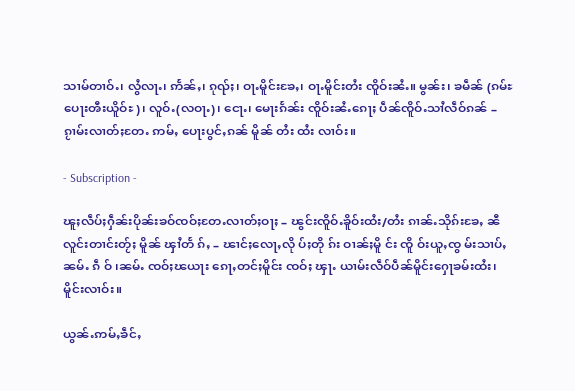သၢမ်တၢဝ်ႉ၊ လွႆလႃႉ၊ ဢႅၼ်ႇ၊ ၵုၺ်ႈ၊ ဝႃႉမိူင်းၶႄႇ၊ ဝႃႉမိူင်းတႆး ၸိူဝ်းၼႆႉ။ မွၼ်း၊ ၶမဵၼ် (ၵမ်ႊပေႃးၻီးယိူဝ်ႊ)၊ လူဝ်ႉ(လဝႃႉ)၊ ငေႃႉ၊ မေႃးၵႅၼ်း ၸိူဝ်းၼႆႉၵေႃႈ ပဵၼ်ၸိူဝ်ႉသၢႆလဵဝ်ၵၼ် – ၵႂၢမ်းလၢတ်ႈတႄႉ ဢမ်ႇ ပေႃးပွင်ႇၵၼ် မိူၼ် တႆး ထႆး လၢဝ်း။

- Subscription -

ၽူႈလဵပ်ႈႁဵၼ်းပိုၼ်းၶဝ်ၸဝ်ႈတႄႉလၢတ်ႈဝႃႈ – ၽွင်းၸိူဝ်ႉၶိူဝ်းထႆး/တႆး ၵၢၼ်ႉသိုၵ်းၶႄႇ ၼီလူင်းတၢင်းတႂ်ႈ မိူၼ် ၾၢႆတႅ ၵ်ႇ – ၽၢင်ႈလေႃႇလို ပ်ႈတို ၵ်း ဝၢၼ်ႈမိူ င်း ၸိူ ဝ်းယူႇၸွ မ်းသၢပ်ႇၼမ်ႉ ၵဵ ဝ် ၊ၼမ်ႉ ၸဝ်ႈၽယႃး ၵေႃႇတင်ႈမိူင်း ၸဝ်ႈ ၾႃႉ ယၢမ်းလဵဝ်ပဵၼ်မိူင်းႁေႃၶမ်းထႆး၊ မိူင်းလၢဝ်း။

ယွၼ်ႉဢမ်ႇၶဵင်ႇ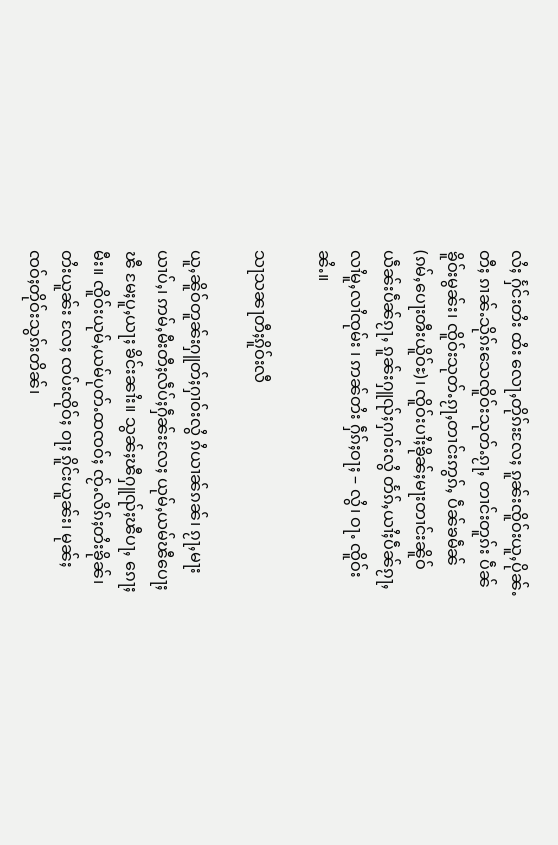လႆႈ ႁႅင်းတႆး ထႆး လေႃႇတိုၵ်းလႄႈ ၵူၼ်းၸိူဝ်းယူႇပိုၼ်ႉတီႈ ၵၢၼ်ႉသိုၵ်းသေၸိူဝ်းသုတ်ႉၵႂႃႇ တၢင်းတူၵ်း ပဵၼ်ၶိူဝ်းမွၼ်း၊ ၸိူဝ်းသုတ်ႉၵႂႃႇတၢင်းဢွၵ်ႇ ပဵၼ်ၶမဵၼ်(ၵမ်ႇပေႃးၻီးယိူဝ်ႊ)၊ ၸိူဝ်းပၢႆႈၶိုၼ်ႈမႃးတၢင်းၼိူဝ် ယဵၼ်းပဵၼ်ၵႂႃႇ ၵူၼ်းႁူၺ်ႈႁၢဝ်းလွႆ တႅၵ်ႇယၢႆႈပဵၼ်ၵႂႃႇ လၢႆမူႇလၢႆၸုမ်း ၊ ဢၼ်တႆး ႁဵၵ်ႈဝႃႈ – လွႆ၊ ဝႃႉ ၸိူဝ်းၼႆႉ။

သႃသၼႃတီႈၵိူဝ်းလီ

ယူႇၼိူဝ်တူၼ်းႁူတ်ႈႁၢဝ်းလွႆ ၵႆယၢၼ်ၵၼ်၊ ၵႂႃႇမႃးယၢပ်ႇ၊ ဢမ်ႇမီးတီႈလဵပ်ႈႁဵၼ်းလႄႈ ယုမ်ႇယမ်ၽီပေႃႈ ၽီ မႄႈပူႇယႃႈ ၶိင်းၼၢႆး။ သွၼ်ႈၽီႁူၺ်ႈၽီပႃႇ ၵေႃႈမီး။ ၸိူဝ်းယုမ်ႇယမ်ပုတ်ႉထၸဝ်ႈ ၸႂ်ႉလိၵ်ႈတႆးၶိုၼ်၊ တႆးယူၼ်း လႄႈ ၸပ်းၸိုဝ်ႈ ဝႃႈ ၵိူင်းယူၼ်း၊ မုၼ်ႈၸဝ်ႈတိုဝ်းသွၵ်းတိၼ်၊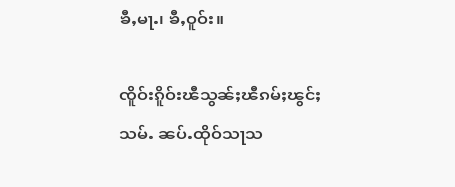ၶီႇမႃႉ၊ ၶီႇဝူဝ်း။

ၸိူဝ်းၵိူဝ်းၽီသွၼ်ႈၽီၵမ်ႈၽွင်ႈသမ်ႉ ၼပ်ႉထိုဝ်သႃသ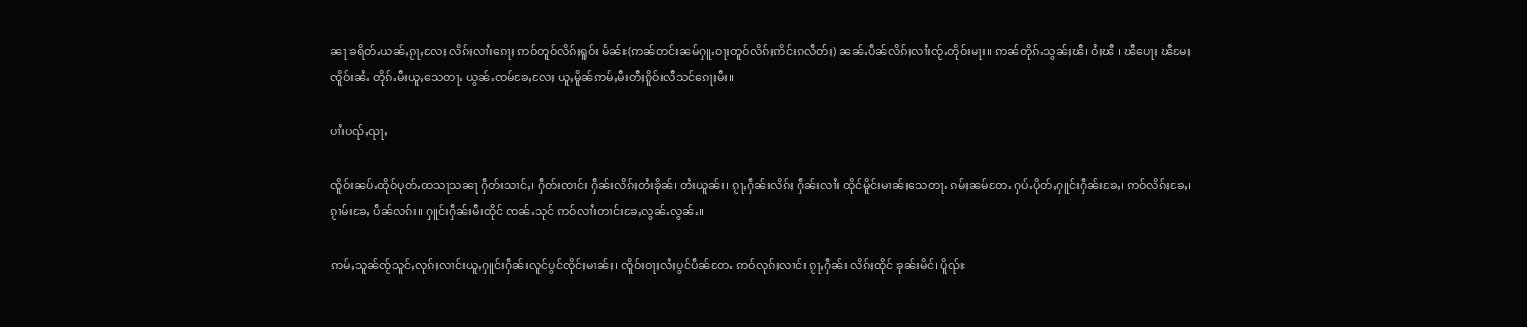ၼႃ ၶရိတ်ႉယၼ်ႇၵႂႃႇလႄႈ လိၵ်ႈလၢႆးၵေႃႈ ဢဝ်တူဝ်လိၵ်ႈရူဝ်း မႅၼ်ႊ(ဢၼ်တင်းၼမ်ႁူႉဝႃႈတူဝ်လိၵ်ႈဢိင်းၵလဵတ်ႈ) ၼၼ်ႉပဵၼ်လိၵ်ႈလၢႆးၸႂ်ႉတိုဝ်းမႃး။ ဢၼ်တိုၵ်ႉသွၼ်ႈၽီ၊ ဝႆႈၽီ ၊ ၽီပေႃႈ ၽီမႄႈ ၸိူဝ်းၼႆႉ တိုၵ်ႉမီးယူႇသေတႃႉ ယွၼ်ႉၸမ်ၶႄႇလႄႈ ယူႇမိူၼ်ဢမ်ႇမီးတီႈၵိူဝ်းလီသင်ၵေႃႈမီး။

ပၢႆးပၺ်ႇၺႃႇ

ၸိူဝ်းၼပ်ႉထိုဝ်ပုတ်ႉထသႃသၼႃ ႁဵတ်းသၢင်ႇ၊ ႁဵတ်းၸၢင်း ႁဵၼ်းလိၵ်ႈတႆးၶိုၼ်၊ တႆးယူၼ်း၊ ၵႂႃႇႁဵၼ်းလိၵ်ႈ ႁဵၼ်းလၢႆး ထိုင်မိူင်းမၢၼ်ႈသေတႃႉ ၵမ်ႈၼမ်တႄႉ ႁပ်ႉပိုတ်ႇႁူင်းႁဵၼ်းၶႄႇ၊ ဢဝ်လိၵ်ႈၶႄႇ၊ ၵႂၢမ်းၶႄႇ ပဵၼ်လၵ်း။ ႁူင်းႁဵၼ်းမီးထိုင် ၸၼ်ႉသုင် ဢဝ်လၢႆးတၢင်းၶႄႇလွၼ်ႉလွၼ်ႉ။

ဢမ်ႇသူၼ်ၸႂ်သူင်ႇလုၵ်ႈလၢင်းယူႇႁူင်းႁဵၼ်းလူင်ပွင်ၸိုင်ႈမၢၼ်ႈ၊ ၸိူဝ်းဝႃႈလႆႈပွင်ပဵၼ်တႄႉ ဢဝ်လုၵ်ႈလၢင်း ၵႂႃႇႁဵၼ်း လိၵ်ႈထိုင် ၶုၼ်းမိင်၊ ပိူၺ်ႊ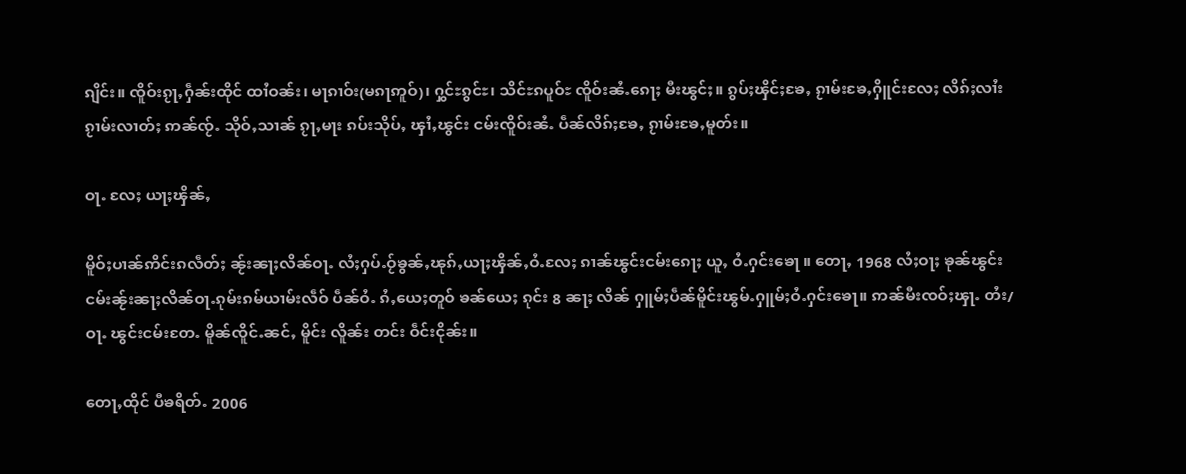ၵျိင်း။ ၸိူဝ်းၵႂႃႇႁဵၼ်းထိုင် ထၢႆဝၼ်း၊ မႃၵၢဝ်း(မၵႃဢူဝ်)၊ ႁွင်ႊၵွင်ႊ၊ သိင်ႊၵပူဝ်ႊ ၸိူဝ်းၼႆႉၵေႃႈ မီးၽွင်ႈ။ ၵွပ်ႈၾိင်ႈၶႄႇ ၵႂၢမ်းၶႄႇႁိူင်းလႄႈ လိၵ်ႈလၢႆးၵႂၢမ်းလၢတ်ႈ ဢၼ်ၸႂ်ႉ သိုဝ်ႇသၢၼ် ၵႂႃႇမႃး ၵပ်းသိုပ်ႇ ၾၢႆႇၽွင်း ငမ်းၸိူဝ်းၼႆႉ ပဵၼ်လိၵ်ႈၶႄႇ ၵႂၢမ်းၶႄႇမူတ်း။

ဝႃႉ လႄႈ ယႃႈၾိၼ်ႇ

မိူဝ်ႈပၢၼ်ဢိင်းၵလဵတ်ႈ ၼႂ်းၼႃႈလိၼ်ဝႃႉ လႆႈႁပ်ႉဝႂ်ၶွၼ်ႇၽုၵ်ႇယႃႈၾိၼ်ႇဝႆႉလႄႈ ၵၢၼ်ၽွင်းငမ်းၵေႃႈ ယူႇ ဝႆႉႁင်းၶေႃ ။ တေႃႇ 1968 လႆႈဝႃႈ ၶုၼ်ၽွင်းငမ်းၼႂ်းၼႃႈလိၼ်ဝႃႉၵုမ်းၵမ်ယၢမ်းလဵဝ် ပဵၼ်ဝႆႉ ၵႆႇယေႈတူဝ် ၶၼ်ယေႈ ၵုင်း 8 ၼႃႈ လိၼ် ႁူမ်ႈပဵၼ်မိူင်းၽွမ်ႉႁူမ်ႈဝႆႉႁင်းၶေႃ။ ဢၼ်မီးၸဝ်ႈၾႃႉ တႆး/ဝႃႉ ၽွင်းငမ်းတႄႉ မိူၼ်ၸိူင်ႉၼင်ႇ မိူင်း လိူၼ်း တင်း ဝဵင်းငိုၼ်း။

တေႃႇထိုင် ပီၶရိတ်ႉ 2006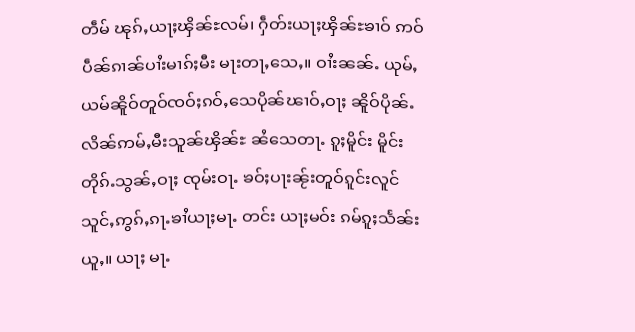တဵမ် ၽုၵ်ႇယႃႈၾိၼ်ႊလမ်၊ ႁဵတ်းယႃႈၾိၼ်ႊၶၢဝ် ဢဝ်ပဵၼ်ၵၢၼ်ပၢႆးမၢၵ်ႈမီး မႃးတႃႇသေႇ။ ဝၢႆးၼၼ်ႉ ယုမ်ႇယမ်ၼိူဝ်တူဝ်ၸဝ်ႈၵဝ်ႇသေပိုၼ်ၽၢဝ်ႇဝႃႈ ၼိူဝ်ပိုၼ်ႉလိၼ်ဢမ်ႇမီးသူၼ်ၾိၼ်ႊ ၼႆသေတႃႉ ၵူႈမိူင်း မိူင်းတိုၵ်ႉသွၼ်ႇဝႃႈ ၸုမ်းဝႃႉ ၶဝ်ႈပႃးၼႂ်းတူဝ်ၵူင်းလူင် သူင်ႇဢွၵ်ႇၵႃႉၶၢႆယႃႈမႃႉ တင်း ယႃႈမဝ်း ၵမ်ၵူႈသႅၼ်းယူႇ။ ယႃႈ မႃႉ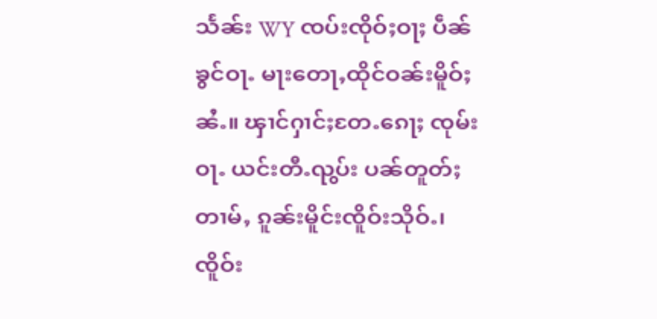သႅၼ်း WY ၸပ်းၸိုဝ်ႈဝႃႈ ပဵၼ်ၶွင်ဝႃႉ မႃးတေႃႇထိုင်ဝၼ်းမိူဝ်ႈၼႆႉ။ ၾၢင်ႁၢင်ႈတႄႉၵေႃႈ ၸုမ်းဝႃႉ ယင်းတီႉၺွပ်း ပၼ်တူတ်ႈတၢမ်ႇ ၵူၼ်းမိူင်းၸိူဝ်းသိုဝ်ႉ၊ ၸိူဝ်း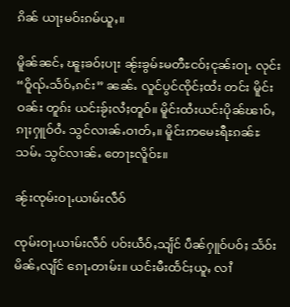ၵိၼ် ယႃႈမဝ်းၵမ်ယူႇ။

မိူၼ်ၼင်ႇ ၽူႈၶဝ်ႈပႃး ၼႂ်းၶွမ်ႊမတီႊငဝ်ႈငုၼ်းဝႃႉ လုင်း“ဝိူၺ်ႉသႅဝ်ႇၵင်း” ၼၼ်ႉ လူင်ပွင်ၸိုင်ႈထႆး တင်း မိူင်းဝၼ်း တူၵ်း ယင်းၶႂ်ႈလႆႈတူဝ်။ မိူင်းထႆးယင်းပိုၼ်ၽၢဝ်ႇၵႃႈႁူဝ်ဝႆႉ သွင်လၢၼ်ႉဝၢတ်ႇ။ မိူင်းဢမေႊရီႊၵၼ်ႊ သမ်ႉ သွင်လၢၼ်ႉ တေႃႊလိူဝ်ႊ။

ၼႂ်းၸုမ်းဝႃႉယၢမ်းလဵဝ်

ၸုမ်းဝႃႉယၢမ်းလဵဝ် ပဝ်းယဵဝ်ႇသျႅင် ပဵၼ်ႁူဝ်ပဝ်ႈ သႅဝ်းမိၼ်ႇလျႅင် ၵေႃႉတၢမ်း။ ယင်းမီးထႅင်ႈယူႇ လၢႆ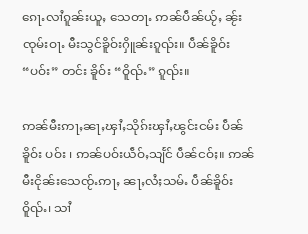ၵေႃႉလၢႆၵူၼ်းယူႇ သေတႃႉ ဢၼ်ပဵၼ်ယႂ်ႇ ၼႂ်းၸုမ်းဝႃႉ မီးသွင်ၶိူဝ်းႁိူၼ်းၵူၺ်း။ ပဵၼ်ၶိူဝ်း “ပဝ်း” တင်း ၶိူဝ်း “ဝိူၺ်ႉ” ၵူၺ်း။

ဢၼ်မီးဢႃႇၼႃႇၾၢႆႇသိုၵ်းၾၢႆႇၽွင်းငမ်း ပဵၼ်ၶိူဝ်း ပဝ်း ၊ ဢၼ်ပဝ်းယဵဝ်ႇသျႅင် ပဵၼ်ငဝ်ႈ။ ဢၼ်မီးငိုၼ်းသေၸႂ်ႉဢႃႇ ၼႃႇလႆႈသမ်ႉ ပဵၼ်ၶိူဝ်း ဝိူၺ်ႉ၊ သၢႆ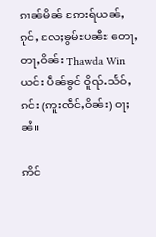ၵၢၼ်မိၼ် ဢႄးရ်ယၼ်ႇၵုင်ႇ လႄႈၶွမ်ႊပၼီႊ တေႃႇတႃႇဝိၼ်း Thawda Win ယင်း ပဵၼ်ၶွင် ဝိူၺ်ႉသႅဝ်ႇၵင်း (ဢူးၸဵင်ႇဝိၼ်း) ဝႃႈၼႆ။

ဢိင်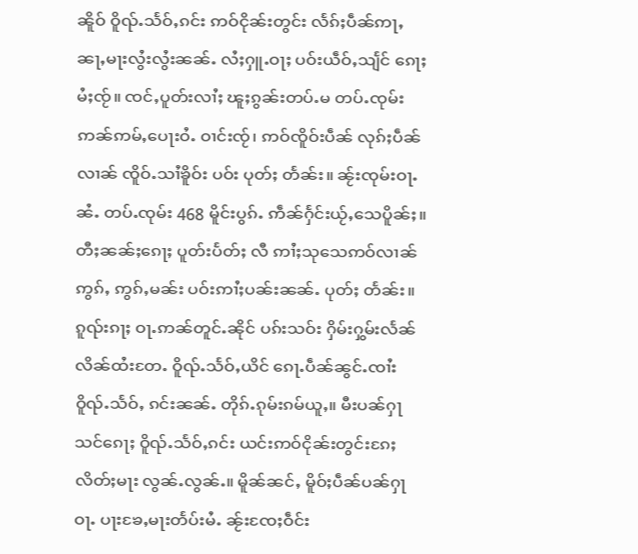ၼိူဝ် ဝိူၺ်ႉသႅဝ်ႇၵင်း ဢဝ်ငိုၼ်းတွင်း လႅၵ်ႈပဵၼ်ဢႃႇၼႃႇမႃးလွႆးလွႆးၼၼ်ႉ လႆႈႁူႉဝႃႈ ပဝ်းယဵဝ်ႇသျႅင် ၵေႃႈမႆႈၸႂ်။ ၸင်ႇပူတ်းလၢႆႈ ၽူႈၵွၼ်းတပ်ႉမ တပ်ႉၸုမ်း ဢၼ်ဢမ်ႇပေႃးဝႆႉ ဝၢင်းၸႂ်၊ ဢဝ်ၸိူဝ်းပဵၼ် လုၵ်ႈပဵၼ်လၢၼ် ၸိူဝ်ႉသၢႆၶိူဝ်း ပဝ်း ပုတ်ႈ တႅၼ်း။ ၼႂ်းၸုမ်းဝႃႉၼႆႉ တပ်ႉၸုမ်း 468 မိူင်းပွၵ်ႉ ဢဵၼ်ႁႅင်းယႂ်ႇသေပိူၼ်ႈ။ တီႈၼၼ်ႈၵေႃႈ ပူတ်းပႅတ်ႈ လီ ဢၢႆႈသုသေဢဝ်လၢၼ် ဢွၵ်ႇ ဢွၵ်ႇမၼ်း ပဝ်းဢၢႆႈပၼ်းၼၼ်ႉ ပုတ်ႈ တႅၼ်း။
ၵူၺ်းၵႃႈ ဝႃႉဢၼ်တူင်ႉၼိုင် ပၵ်းသဝ်း ႁိမ်းႁွမ်းလႅၼ်လိၼ်ထႆးတႄႉ ဝိူၺ်ႉသႅဝ်ႇယိင် ၵေႃႉပဵၼ်ၼွင်ႉၸၢႆး ဝိူၺ်ႉသႅဝ်ႇ ၵင်းၼၼ်ႉ တိုၵ်ႉၵုမ်းၵမ်ယူႇ။ မီးပၼ်ႁႃသင်ၵေႃႈ ဝိူၺ်ႉသႅဝ်ႇၵင်း ယင်းဢဝ်ငိုၼ်းတွင်းၵႄႈလိတ်ႈမႃး လွၼ်ႉလွၼ်ႉ။ မိူၼ်ၼင်ႇ မိူဝ်ႈပဵၼ်ပၼ်ႁႃ ဝႃႉ ပႃးၶႄႇမႃးတႅပ်းမႆႉ ၼႂ်းၸႄႈဝဵင်း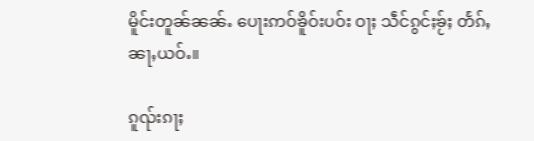မိူင်းတူၼ်ၼၼ်ႉ ပေႃးဢဝ်ၶိူဝ်းပဝ်း ဝႃႈ သဵင်ၵွင်ႈၶႂ်ႈ တႅၵ်ႇၼႃႇယဝ်ႉ။

ၵူၺ်းၵႃႈ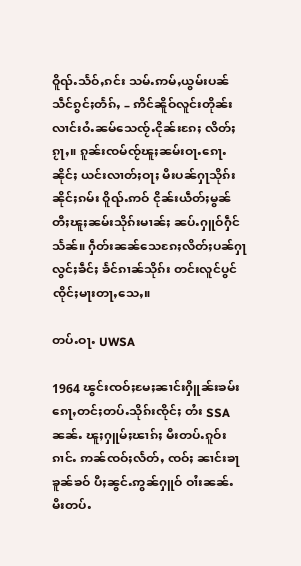ဝိူၺ်ႉသႅဝ်ႇၵင်း သမ်ႉဢမ်ႇယွမ်းပၼ်သဵင်ၵွင်ႈတႅၵ်ႇ – ဢိင်ၼိူဝ်လူင်းတိုၼ်းလၢင်းဝႆႉၼမ်သေၸႂ်ႉငိုၼ်းၵႄႈ လိတ်ႈၵႂႃႇ။ ၵူၼ်းၸမ်ၸႂ်ၽူႈၼမ်းဝႃႉၵေႃႉၼိုင်ႈ ယင်းလၢတ်ႈဝႃႈ မီးပၼ်ႁႃသိုၵ်းၼိုင်ႈၵမ်း ဝိူၺ်ႉဢဝ် ငိုၼ်းယဵတ်ႈမွၼ် တီႈၽူႈၼမ်းသိုၵ်းမၢၼ်ႈ ၼပ်ႉႁူဝ်ႁဵင်သႅၼ်။ ႁဵတ်းၼၼ်သေၵႄႈလိတ်ႈပၼ်ႁႃလွင်ႈၶဵင်ႈ ၶႅင်ၵၢၼ်သိုၵ်း တင်းလူင်ပွင် ၸိုင်ႈမႃးတႃႇသေႇ။

တပ်ႉဝႃႉ UWSA

1964 ၽွင်းၸဝ်ႈမႄႈၼၢင်းႁိူၼ်းၶမ်း ၵေႃႇတင်ႈတပ်ႉသိုၵ်းၸိုင်ႈ တႆး SSA ၼၼ်ႉ ၽူႈႁူမ်ႈၽၢၵ်ႈ မီးတပ်ႉၵူဝ်းၵၢင်ႉ ဢၼ်ၸဝ်ႈလႅတ်ႇ ၸဝ်ႈ ၼၢင်းၶႃၶူၼ်ၶဝ် ပီႈၼွင်ႉဢွၼ်ႁူဝ် ဝၢႆးၼၼ်ႉ မီးတပ်ႉ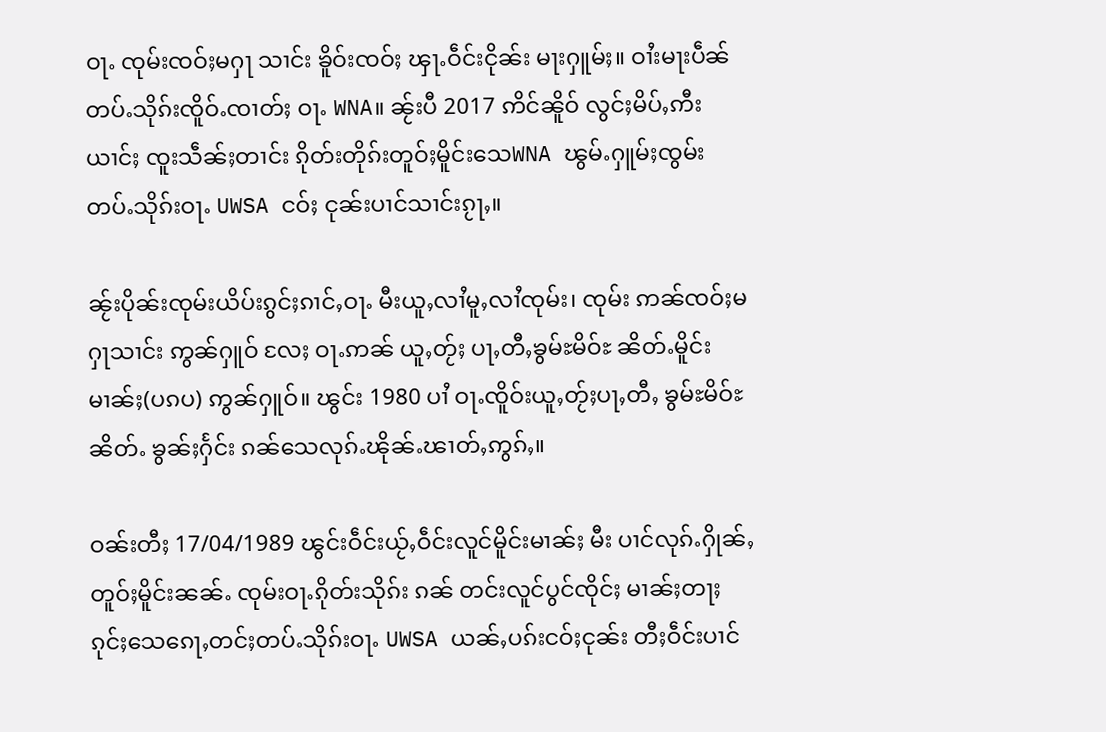ဝႃႉ ၸုမ်းၸဝ်ႈမႁႃ သၢင်း ၶိူဝ်းၸဝ်ႈ ၾႃႉဝဵင်းငိုၼ်း မႃးႁူမ်ႈ။ ဝၢႆးမႃးပဵၼ် တပ်ႉသိုၵ်းၸိူဝ်ႉၸၢတ်ႈ ဝႃႉ WNA။ ၼႂ်းပီ 2017 ဢိင်ၼိူဝ် လွင်ႈမိပ်ႇဢီးယၢင်ႈ ၸူးသဵၼ်ႈတၢင်း ၵိုတ်းတိုၵ်းတူဝ်ႈမိူင်းသေWNA ၽွမ်ႉႁူမ်ႈၸွမ်း တပ်ႉသိုၵ်းဝႃႉ UWSA ငဝ်ႈ ငုၼ်းပၢင်သၢင်းၵႂႃႇ။

ၼႂ်းပိုၼ်းၸုမ်းယိပ်းၵွင်ႈၵၢင်ႇဝႃႉ မီးယူႇလၢႆမူႇလၢႆၸုမ်း၊ ၸုမ်း ဢၼ်ၸဝ်ႈမႁႃသၢင်း ဢွၼ်ႁူဝ် လႄႈ ဝႃႉဢၼ် ယူႇတႂ်ႈ ပႃႇတီႇၶွမ်ႊမိဝ်ႊ ၼိတ်ႉမိူင်းမၢၼ်ႈ(ပၵပ) ဢွၼ်ႁူဝ်။ ၽွင်း 1980 ပၢႆ ဝႃႉၸိူဝ်းယူႇတႂ်ႈပႃႇတီႇ ၶွမ်ႊမိဝ်ႊၼိတ်ႉ ၶွၼ်ႈႁႅင်း ၵၼ်သေလုၵ်ႉၽိုၼ်ႉၽၢတ်ႇဢွၵ်ႇ။

ဝၼ်းတီႈ 17/04/1989 ၽွင်းဝဵင်းယႂ်ႇဝဵင်းလူင်မိူင်းမၢၼ်ႈ မီး ပၢင်လုၵ်ႉႁိုၼ်ႇတူဝ်ႈမိူင်းၼၼ်ႉ ၸုမ်းဝႃႉၵိုတ်းသိုၵ်း ၵၼ် တင်းလူင်ပွင်ၸိုင်ႈ မၢၼ်ႈတႃႈၵုင်ႈသေၵေႃႇတင်ႈတပ်ႉသိုၵ်းဝႃႉ UWSA ယၼ်ႇပၵ်းငဝ်ႈငုၼ်း တီႈဝဵင်းပၢင်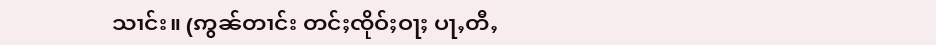သၢင်း။ (ဢွၼ်တၢင်း တင်ႈၸိုဝ်ႈဝႃႈ ပႃႇတီႇ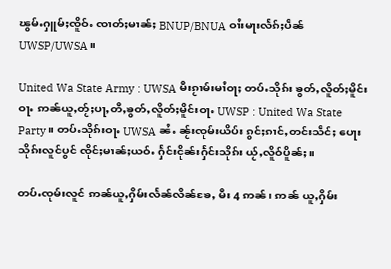ၽွမ်ႉႁူမ်ႈၸိူဝ်ႉ ၸၢတ်ႈမၢၼ်ႈ BNUP/BNUA ဝၢႆးမႃးလႅၵ်ႈပဵၼ် UWSP/UWSA။

United Wa State Army : UWSA မီးၵႂၢမ်းမၢႆဝႃႈ တပ်ႉသိုၵ်း ၶွတ်ႇလိူတ်ႈမိူင်းဝႃႉ ဢၼ်ယူႇတႂ်ႈပႃႇတီႇၶွတ်ႇလိူတ်ႈမိူင်းဝႃႉ UWSP : United Wa State Party။ တပ်ႉသိုၵ်းဝႃႉ UWSA ၼႆႉ ၼႂ်းၸုမ်းယိပ်း ၵွင်ႈၵၢင်ႇတင်းသဵင်ႈ ပေႃးသိုၵ်းလူင်ပွင် ၸိုင်ႈမၢၼ်ႈယဝ်ႉ ႁႅင်းငိုၼ်းႁႅင်းသိုၵ်း ယႂ်ႇလိူဝ်ပိူၼ်ႈ။

တပ်ႉၸုမ်းလူင် ဢၼ်ယူႇႁိမ်းလႅၼ်လိၼ်ၶႄႇ မီး 4 ဢၼ်၊ ဢၼ် ယူႇႁိမ်း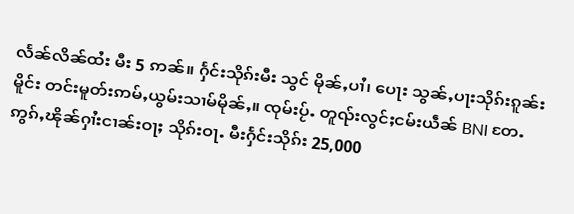လႅၼ်လိၼ်ထႆး မီး 5 ဢၼ်။ ႁႅင်းသိုၵ်းမီး သွင် မိုၼ်ႇပၢႆ၊ ပေႃး သွၼ်ႇပႃးသိုၵ်းၵူၼ်းမိူင်း တင်းမူတ်းဢမ်ႇယွမ်းသၢမ်မိုၼ်ႇ။ ၸုမ်းပႂ်ႉ တူၺ်းလွင်ႈငမ်းယဵၼ် BNI တႄႉ ဢွၵ်ႇၽိုၼ်ႁၢႆးငၢၼ်းဝႃႈ သိုၵ်းဝႃႉ မီးႁႅင်းသိုၵ်း 25,000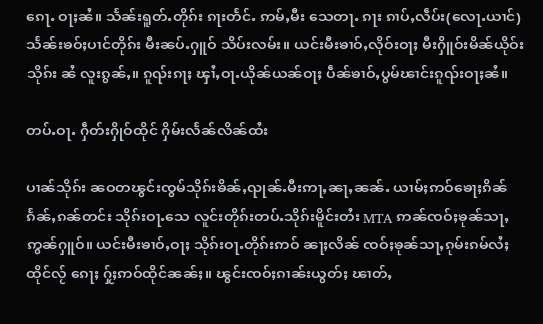ၵေႃႉ ဝႃႈၼႆ။ သႅၼ်းရူတ်ႉတိုၵ်း ၵႃးတႅင်ႉ ဢမ်ႇမီး သေတႃႉ ၵႃး ၵၢပ်ႇလဵပ်း(လေႃႉယၢင်) သႅၼ်းၶဝ်ႈပၢင်တိုၵ်း မီးၼပ်ႉႁူဝ် သိပ်းလမ်း။ ယင်းမီးၶၢဝ်ႇလိုဝ်းဝႃႈ မီးႁိူဝ်းမိၼ်ယိုဝ်းသိုၵ်း ၼႆ လူးၵွၼ်ႇ။ ၵူၺ်းၵႃႈ ၾၢႆႇဝႃႉယိုၼ်ယၼ်ဝႃႈ ပဵၼ်ၶၢဝ်ႇပွမ်ၽၢင်းၵူၺ်းဝႃႈၼႆ။

တပ်ႉဝႃႉ ႁဵတ်းႁိုဝ်ထိုင် ႁိမ်းလႅၼ်လိၼ်ထႆး

ပၢၼ်သိုၵ်း ၼဝတၽွင်းၸွမ်သိုၵ်းၶိၼ်ႇၺုၼ်ႉမီးဢႃႇၼႃႇၼၼ်ႉ ယၢမ်ႈဢဝ်ၶေႃႈၵိၼ်ၵႅၼ်ႇၵၼ်တင်း သိုၵ်းဝႃႉသေ လူင်းတိုၵ်းတပ်ႉသိုၵ်းမိူင်းတႆး MTA ဢၼ်ၸဝ်ႈၶုၼ်သႃႇဢွၼ်ႁူဝ်။ ယင်းမီးၶၢဝ်ႇဝႃႈ သိုၵ်းဝႃႉတိုၵ်းဢဝ် ၼႃႈလိၼ် ၸဝ်ႈၶုၼ်သႃႇၵုမ်းၵမ်လႆႈထိုင်လႂ် ၵေႃႈ ႁႂ်ႈဢဝ်ထိုင်ၼၼ်ႈ။ ၽွင်းၸဝ်ႈၵၢၼ်းယွတ်ႈ ၽၢတ်ႇ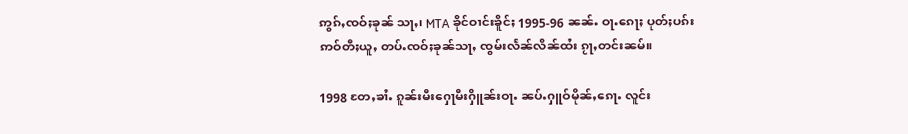ဢွၵ်ႇၸဝ်ႈၶုၼ် သႃႇ၊ MTA ၶိုင်ဝၢင်းၶိူင်ႈ 1995-96 ၼၼ်ႉ ဝႃႉၵေႃႈ ပုတ်ႈပၵ်းဢဝ်တီႈယူႇ တပ်ႉၸဝ်ႈၶုၼ်သႃႇ ၸွမ်းလႅၼ်လိၼ်ထႆး ၵႂႃႇတင်းၼမ်။

1998 တႄႇၶၢႆႉ ၵူၼ်းမီးႁေႃမီးႁိူၼ်းဝႃႉ ၼပ်ႉႁူဝ်မိုၼ်ႇၵေႃႉ လူင်း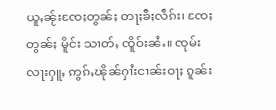ယူႇၼႂ်းၸႄႈတွၼ်ႈ တႃႈၶီႈလဵၵ်း၊ ၸႄႈတွၼ်ႈ မိူင်း သၢတ်ႇ ၸိူဝ်းၼႆႉ။ ၸုမ်းလႃးႁူႇ ဢွၵ်ႇၽိုၼ်ႁၢႆးငၢၼ်းဝႃႈ ၵူၼ်း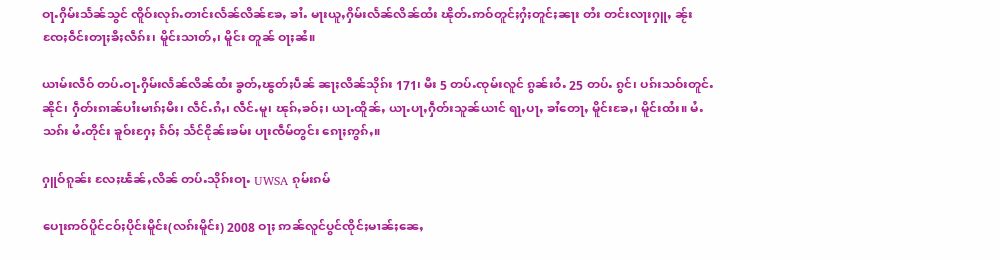ဝႃႉႁိမ်းသႅၼ်သွင် ၸိူဝ်းလုၵ်ႉတၢင်းလႅၼ်လိၼ်ၶႄႇ ၶၢႆႉ မႃးယူႇႁိမ်းလႅၼ်လိၼ်ထႆး ၽိုတ်ႉဢဝ်တူင်ႈႁႆႈတူင်ႈၼႃး တႆး တင်းလႃးႁူႇ ၼႂ်းၸႄႈဝဵင်းတႃႈၶီႈလဵၵ်း၊ မိူင်းသၢတ်ႇ၊ မိူင်း တူၼ် ဝႃႈၼႆ။

ယၢမ်းလဵဝ် တပ်ႉဝႃႉႁိမ်းလႅၼ်လိၼ်ထႆး ၶွတ်ႇၽွတ်ႈပဵၼ် ၼႃႈလိၼ်သိုၵ်း 171၊ မီး 5 တပ်ႉၸုမ်းလူင် ၵွၼ်းဝႆႉ 25 တပ်ႉ ၵွင်၊ ပၵ်းသဝ်းတူင်ႉၼိုင်၊ ႁဵတ်းၵၢၼ်ပၢႆးမၢၵ်ႈမီး၊ လဵင်ႉၵႆႇ၊ လဵင်ႉမူ၊ ၽုၵ်ႇၶဝ်ႈ၊ ယႃႉထိူၼ်ႇ ယႃႉပႃႇႁဵတ်းသူၼ်ယၢင် ရႃႇပႃႇ ၶၢႆတေႃႇ မိူင်းၶႄႇ၊ မိူင်းထႆး။ မႆႉသၵ်း မႆႉတိုင်း ၶူဝ်းႁႄႈ ၵႅဝ်ႈ သႅင်ငိုၼ်းၶမ်း ပႃးၸဵမ်တွင်း ၵေႃႈဢွၵ်ႇ။

ႁူဝ်ၵူၼ်း လႄႈၽႅၼ်ႇလိၼ် တပ်ႉသိုၵ်းဝႃႉ UWSA ၵုမ်းၵမ်

ပေႃးဢဝ်ပိူင်ငဝ်ႈပိုင်းမိူင်း(လၵ်းမိူင်း) 2008 ဝႃႈ ဢၼ်လူင်ပွင်ၸိုင်ႈမၢၼ်ႈၼေႇ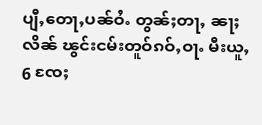ပျီႇတေႃႇပၼ်ဝႆႉ တွၼ်ႈတႃႇ ၼႃႈလိၼ် ၽွင်းငမ်းတူဝ်ၵဝ်ႇဝႃႉ မီးယူႇ 6 ၸႄႈ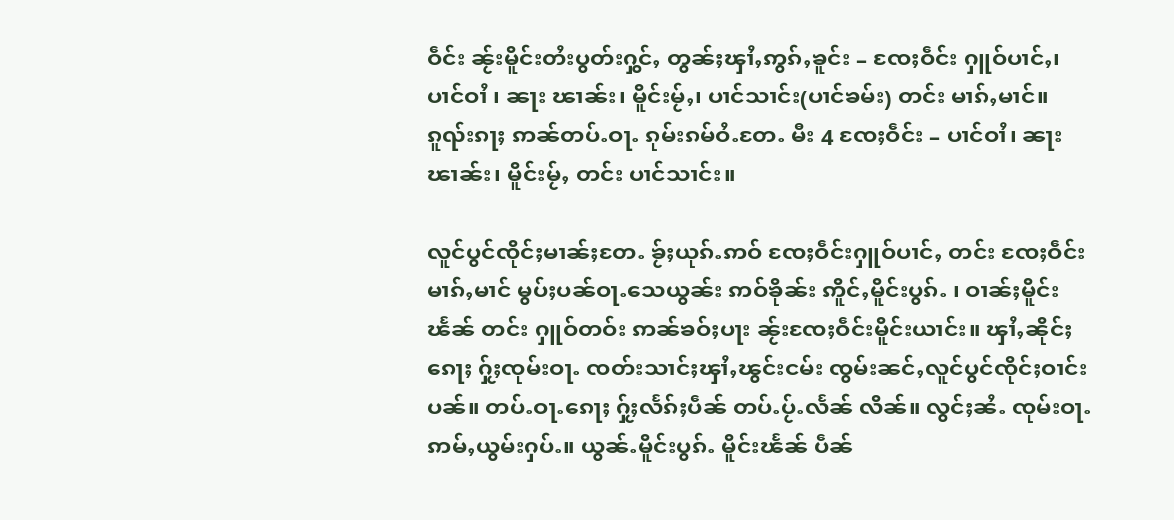ဝဵင်း ၼႂ်းမိူင်းတႆးပွတ်းႁွင်ႇ တွၼ်ႈၾၢႆႇဢွၵ်ႇၶူင်း – ၸႄႈဝဵင်း ႁူဝ်ပၢင်ႇ၊ ပၢင်ဝၢႆ ၊ ၼႃး ၽၢၼ်း၊ မိူင်းမႂ်ႇ၊ ပၢင်သၢင်း(ပၢင်ၶမ်း) တင်း မၢၵ်ႇမၢင်။ ၵူၺ်းၵႃႈ ဢၼ်တပ်ႉဝႃႉ ၵုမ်းၵမ်ဝႆႉတႄႉ မီး 4 ၸႄႈဝဵင်း – ပၢင်ဝၢႆ၊ ၼႃးၽၢၼ်း၊ မိူင်းမႂ်ႇ တင်း ပၢင်သၢင်း။

လူင်ပွင်ၸိုင်ႈမၢၼ်ႈတႄႉ ၶႂ်ႈယုၵ်ႉဢဝ် ၸႄႈဝဵင်းႁူဝ်ပၢင်ႇ တင်း ၸႄႈဝဵင်းမၢၵ်ႇမၢင် မွပ်ႈပၼ်ဝႃႉသေယွၼ်း ဢဝ်ၶိုၼ်း ဢိူင်ႇမိူင်းပွၵ်ႉ ၊ ဝၢၼ်ႈမိူင်းၽႅၼ် တင်း ႁူဝ်တဝ်း ဢၼ်ၶဝ်ႈပႃး ၼႂ်းၸႄႈဝဵင်းမိူင်းယၢင်း။ ၾၢႆႇၼိုင်ႈၵေႃႈ ႁႂ်ႈၸုမ်းဝႃႉ ၸတ်းသၢင်ႈၾၢႆႇၽွင်းငမ်း ၸွမ်းၼင်ႇလူင်ပွင်ၸိုင်ႈဝၢင်းပၼ်။ တပ်ႉဝႃႉၵေႃႈ ႁႂ်ႈလႅၵ်ႈပဵၼ် တပ်ႉပႂ်ႉလႅၼ် လိၼ်။ လွင်ႈၼႆႉ ၸုမ်းဝႃႉဢမ်ႇယွမ်းႁပ်ႉ။ ယွၼ်ႉမိူင်းပွၵ်ႉ မိူင်းၽႅၼ် ပဵၼ်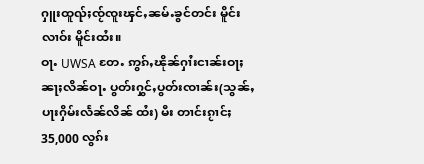ႁူးထူၺ်ႈၸႂ်ၸူးၾင်ႇၼမ်ႉၶွင်တင်း မိူင်းလၢဝ်း မိူင်းထႆး။
ဝႃႉ UWSA တႄႉ ဢွၵ်ႇၽိုၼ်ႁၢႆးငၢၼ်းဝႃႈ ၼႃႈလိၼ်ဝႃႉ ပွတ်းႁွင်ႇပွတ်းၸၢၼ်း(သွၼ်ႇပႃးႁိမ်းလႅၼ်လိၼ် ထႆး) မီး တၢင်းၵႂၢင်ႈ 35,000 လွၵ်း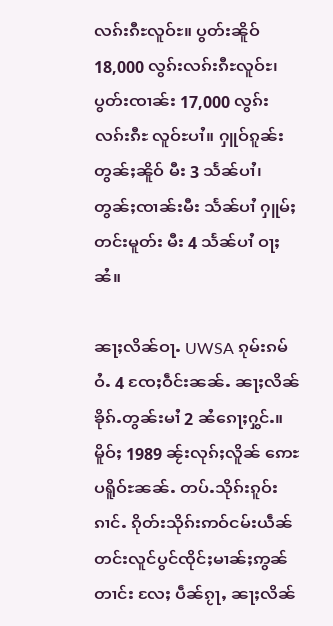လၵ်းၵီႊလူဝ်ႊ။ ပွတ်းၼိူဝ် 18,000 လွၵ်းလၵ်းၵီႊလူဝ်ႊ၊ ပွတ်းၸၢၼ်း 17,000 လွၵ်းလၵ်းၵီႊ လူဝ်ႊပၢႆ။ ႁူဝ်ၵူၼ်း တွၼ်ႈၼိူဝ် မီး 3 သႅၼ်ပၢႆ၊ တွၼ်ႈၸၢၼ်းမီး သႅၼ်ပၢႆ ႁူမ်ႈတင်းမူတ်း မီး 4 သႅၼ်ပၢႆ ဝႃႈၼႆ။

ၼႃႈလိၼ်ဝႃႉ UWSA ၵုမ်းၵမ်ဝႆႉ 4 ၸႄႈဝဵင်းၼၼ်ႉ ၼႃႈလိၼ်ၶိုၵ်ႉတွၼ်းမၢႆ 2 ၼႆၵေႃႈႁွင်ႉ။ မိူဝ်ႈ 1989 ၼႂ်းလုၵ်ႈလိူၼ် ဢေႊပရိူဝ်ႊၼၼ်ႉ တပ်ႉသိုၵ်းၵူဝ်းၵၢင်ႉ ၵိုတ်းသိုၵ်းဢဝ်ငမ်းယဵၼ် တင်းလူင်ပွင်ၸိုင်ႈမၢၼ်ႈဢွၼ်တၢင်း လႄႈ ပဵၼ်ၵႂႃႇ ၼႃႈလိၼ်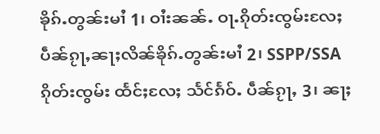ၶိုၵ်ႉတွၼ်းမၢႆ 1၊ ဝၢႆးၼၼ်ႉ ဝႃႉၵိုတ်းၸွမ်းလႄႈ ပဵၼ်ၵႂႃႇၼႃႈလိၼ်ၶိုၵ်ႉတွၼ်းမၢႆ 2၊ SSPP/SSA ၵိုတ်းၸွမ်း ထႅင်ႈလႄႈ သႅင်ၵႅဝ်ႉ ပဵၼ်ၵႂႃႇ 3၊ ၼႃႈ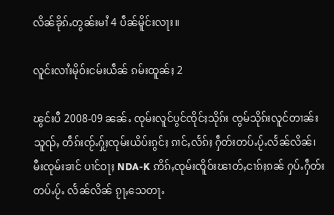လိၼ်ၶိုၵ်ႉတွၼ်းမၢႆ 4 ပဵၼ်မိူင်းလႃး။

လူင်းလၢႆးမိုဝ်းငမ်းယဵၼ် ၵမ်းထူၼ်ႈ 2

ၽွင်းပီ 2008-09 ၼၼ်ႉ ၸုမ်းလူင်ပွင်ၸိုင်ႈသိုၵ်း ၸွမ်သိုၵ်းလူင်တၢၼ်းသူၺ်ႇ တဵၵ်းၸႂ်ႉႁႂ်ႈၸုမ်းယိပ်းၵွင်ႈ ၵၢင်ႇလႅၵ်ႈ ႁဵတ်းတပ်ႉပႂ်ႉလႅၼ်လိၼ်၊ မီးၸုမ်းၶၢင် ပၢင်ဝႃႈ NDA-K ဢိၵ်ႇၸုမ်းၸိူဝ်းၽၢတ်ႇငၢၵ်ႈၵၼ် ႁပ်ႉႁဵတ်းတပ်ႉပႂ်ႉ လႅၼ်လိၼ် ၵႂႃႇသေတႃႉ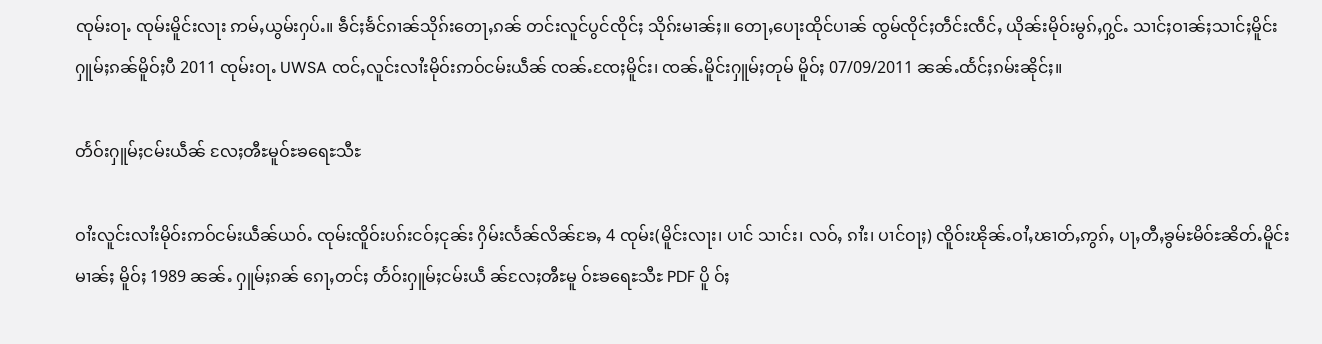ၸုမ်းဝႃႉ ၸုမ်းမိူင်းလႃး ဢမ်ႇယွမ်းႁပ်ႉ။ ၶဵင်ႈၶႅင်ၵၢၼ်သိုၵ်းတေႃႇၵၼ် တင်းလူင်ပွင်ၸိုင်ႈ သိုၵ်းမၢၼ်ႈ။ တေႃႇပေႃးထိုင်ပၢၼ် ၸွမ်ၸိုင်ႈတဵင်းၸဵင်ႇ ယိုၼ်းမိုဝ်းမွၵ်ႇႁွင်ႉ သၢင်ႈဝၢၼ်ႈသၢင်ႈမိူင်းႁူမ်ႈၵၼ်မိူဝ်ႈပီ 2011 ၸုမ်းဝႃႉ UWSA ၸင်ႇလူင်းလၢႆးမိုဝ်းဢဝ်ငမ်းယဵၼ် ၸၼ်ႉၸႄႈမိူင်း၊ ၸၼ်ႉမိူင်းႁူမ်ႈတုမ် မိူဝ်ႈ 07/09/2011 ၼၼ်ႉထႅင်ႈၵမ်းၼိုင်ႈ။

တႅဝ်းႁူမ်ႈငမ်းယဵၼ် လႄႈၻီႊမူဝ်ႊၶရေႊသီႊ

ဝၢႆးလူင်းလၢႆးမိုဝ်းဢဝ်ငမ်းယဵၼ်ယဝ်ႉ ၸုမ်းၸိူဝ်းပၵ်းငဝ်ႈငုၼ်း ႁိမ်းလႅၼ်လိၼ်ၶႄႇ 4 ၸုမ်း(မိူင်းလႃး၊ ပၢင် သၢင်း၊ လဝ်ႇ ၵၢႆး၊ ပၢင်ဝႃႈ) ၸိူဝ်းၽိုၼ်ႉဝၢႆႇၽၢတ်ႇဢွၵ်ႇ ပႃႇတီႇၶွမ်ႊမိဝ်ႊၼိတ်ႉမိူင်းမၢၼ်ႈ မိူဝ်ႈ 1989 ၼၼ်ႉ ႁူမ်ႈၵၼ် ၵေႃႇတင်ႈ တႅဝ်းႁူမ်ႈငမ်းယဵ ၼ်လႄႈၻီႊမူ ဝ်ႊၶရေႊသီႊ PDF ပိူ ဝ်ႈ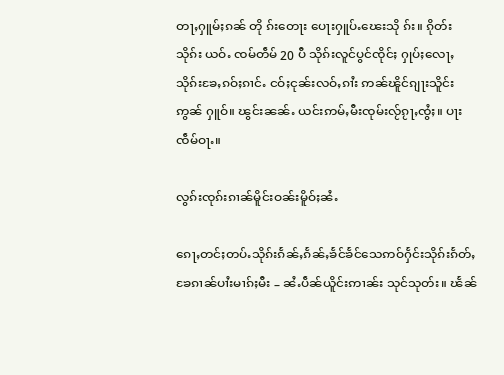တႃႇႁူမ်ႈၵၼ် တို ၵ်းတေႃး ပေႃးႁူပ်ႉၽေးသို ၵ်း။ ၵိုတ်းသိုၵ်း ယဝ်ႉ ၸမ်တဵမ် 20 ပီ သိုၵ်းလူင်ပွင်ၸိုင်ႈ ႁုပ်ႈလေႃႇသိုၵ်းၶႄႇၵဝ်ႈၵၢင်ႉ ငဝ်ႈငုၼ်းလဝ်ႇၵၢႆး ဢၼ်ၽိူင်ၵျႃးသိူင်း ဢွၼ် ႁူဝ်။ ၽွင်းၼၼ်ႉ ယင်းဢမ်ႇမီးၸုမ်းလႂ်ၵႂႃႇၸွႆႈ။ ပႃးၸဵမ်ဝႃႉ။

လွၵ်းၸုၵ်းၵၢၼ်မိူင်းဝၼ်းမိူဝ်ႈၼႆႉ

ၵေႃႇတင်ႈတပ်ႉသိုၵ်းၵႅၼ်ႇၵႅၼ်ႇၶႅင်ၶႅင်သေဢဝ်ႁႅင်းသိုၵ်းၵႅတ်ႇၶႄၵၢၼ်ပၢႆးမၢၵ်ႈမီး – ၼႆႉပဵၼ်ယိူင်းဢၢၼ်း သုင်သုတ်း။ ၽႅၼ်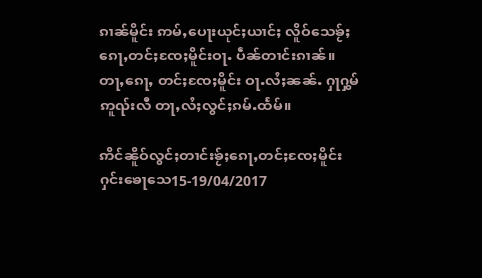ၵၢၼ်မိူင်း ဢမ်ႇပေႃးယုင်ႈယၢင်ႈ လိူဝ်သေၶႂ်ႈၵေႃႇတင်ႈၸႄႈမိူင်းဝႃႉ ပဵၼ်တၢင်းၵၢၼ်။ တႃႇၵေႃႇ တင်ႈၸႄႈမိူင်း ဝႃႉလႆႈၼၼ်ႉ ႁႃႁွမ်ဢူၺ်းလီ တႃႇလႆႈလွင်ႈၵမ်ႉထႅမ်။

ဢိင်ၼိူဝ်လွင်ႈတၢင်းၶႂ်ႈၵေႃႇတင်ႈၸႄႈမိူင်းႁင်းၶေႃသေ15-19/04/2017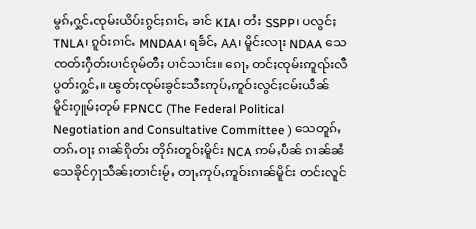မွၵ်ႇႁွင်ႉၸုမ်းယိပ်းၵွင်ႈၵၢင်ႇ ၶၢင် KIA၊ တႆး SSPP၊ ပလွင်ႈ TNLA၊ ၵူဝ်းၵၢင်ႉ MNDAA၊ ရၶႅင်ႇ AA၊ မိူင်းလႃး NDAA သေၸတ်းႁဵတ်းပၢင်ၵုမ်တီႈ ပၢင်သၢင်း။ ၵေႃႇ တင်ႈၸုမ်းဢူၺ်းလီပွတ်းႁွင်ႇ။ ၽွတ်ႈၸုမ်းၶွင်ႊသီႊဢုပ်ႇဢူဝ်းလွင်ႈငမ်းယဵၼ် မိူင်းႁူမ်ႈတုမ် FPNCC (The Federal Political Negotiation and Consultative Committee ) သေတူၵ်ႇတၵ်ႉဝႃႈ ၵၢၼ်ၵိုတ်း တိုၵ်းတူဝ်ႈမိူင်း NCA ဢမ်ႇပဵၼ် ၵၢၼ်ၼႆသေၶိုင်ႁႃသဵၼ်ႈတၢင်းမႂ်ႇ တႃႇဢုပ်ႇဢူဝ်းၵၢၼ်မိူင်း တင်းလူင်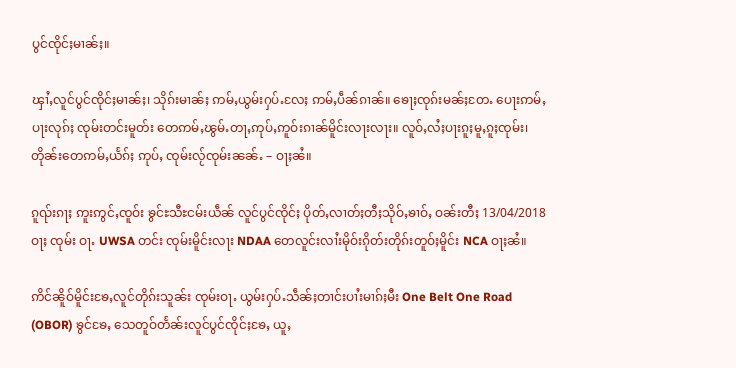ပွင်ၸိုင်ႈမၢၼ်ႈ။

ၾၢႆႇလူင်ပွင်ၸိုင်ႈမၢၼ်ႈ၊ သိုၵ်းမၢၼ်ႈ ဢမ်ႇယွမ်းႁပ်ႉလႄႈ ဢမ်ႇပဵၼ်ၵၢၼ်။ ၶေႃႈၸုၵ်းမၼ်ႈတႄႉ ပေႃးဢမ်ႇပႃးလုၵ်ႈ ၸုမ်းတင်းမူတ်း တေဢမ်ႇၽွမ်ႉတႃႇဢုပ်ႇဢူဝ်းၵၢၼ်မိူင်းလႃးလႃး။ လူဝ်ႇလႆႈပႃးၵူႈမူႇၵူႈၸုမ်း၊ တိုၼ်းတေဢမ်ႇယႅၵ်ႈ ဢုပ်ႇ ၸုမ်းလႂ်ၸုမ်းၼၼ်ႉ – ဝႃႈၼႆ။

ၵူၺ်းၵႃႈ ဢူးဢွင်ႇၸူဝ်း ၶွင်ႊသီႊငမ်းယဵၼ် လူင်ပွင်ၸိုင်ႈ ပိုတ်ႇလၢတ်ႈတီႈသိုဝ်ႇၶၢဝ်ႇ ဝၼ်းတီႈ 13/04/2018 ဝႃႈ ၸုမ်း ဝႃႉ UWSA တင်း ၸုမ်းမိူင်းလႃး NDAA တေလူင်းလၢႆးမိုဝ်းၵိုတ်းတိုၵ်းတူဝ်ႈမိူင်း NCA ဝႃႈၼႆ။

ဢိင်ၼိူဝ်မိူင်းၶႄႇလူင်တိုၵ်းသူၼ်း ၸုမ်းဝႃႉ ယွမ်းႁပ်ႉသဵၼ်ႈတၢင်းပၢႆးမၢၵ်ႈမီး One Belt One Road (OBOR) ၶွင်ၶႄႇ သေတူဝ်တႅၼ်းလူင်ပွင်ၸိုင်ႈၶႄႇ ယူႇ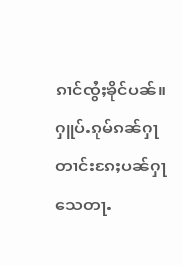ၵၢင်ၸွႆႈၶိုင်ပၼ်။ ႁူပ်ႉၵုမ်ၵၼ်ႁႃတၢင်းၵႄႈပၼ်ႁႃသေတႃႉ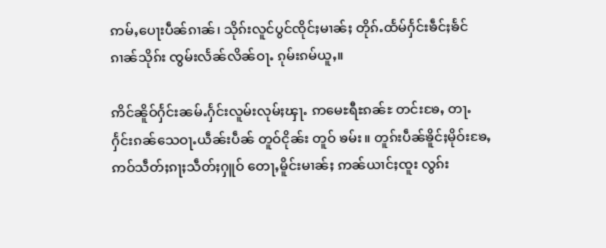ဢမ်ႇပေႃးပဵၼ်ၵၢၼ်၊ သိုၵ်းလူင်ပွင်ၸိုင်ႈမၢၼ်ႈ တိုၵ်ႉထႅမ်ႁႅင်းၶဵင်ႈၶႅင်ၵၢၼ်သိုၵ်း ၸွမ်းလႅၼ်လိၼ်ဝႃႉ ၵုမ်းၵမ်ယူႇ။

ဢိင်ၼိူဝ်ႁႅင်းၼမ်ႉႁႅင်းလူမ်းလုမ်ႈၾႃႉ ဢမေႊရီႊၵၼ်ႊ တင်းၶႄႇ တႃႉႁႅင်းၵၼ်သေဝႃႉယဵၼ်းပဵၼ် တူဝ်ငိုၼ်း တူဝ် ၶမ်း။ တူၵ်းပဵၼ်ၶိူင်ႈမိုဝ်းၶႄႇ ဢဝ်သဵတ်ႈၵႃႈသဵတ်ႈႁူဝ် တေႃႇမိူင်းမၢၼ်ႈ ဢၼ်ယၢင်ႈၸူး လွၵ်း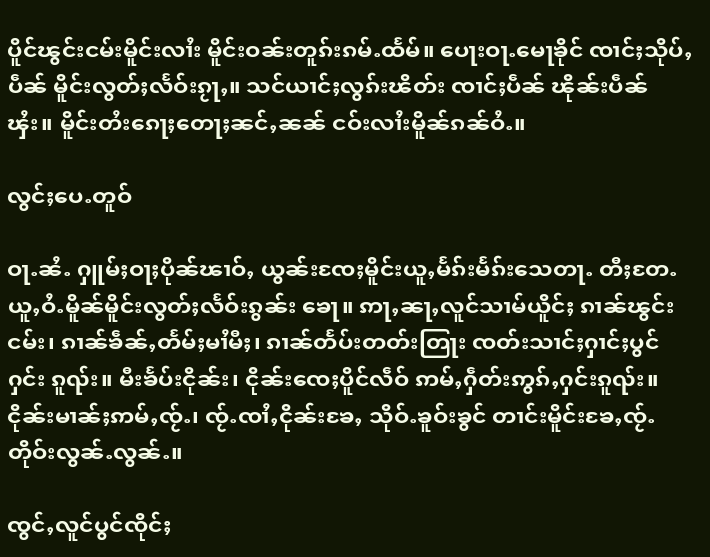ပိူင်ၽွင်းငမ်းမိူင်းလၢႆး မိူင်းဝၼ်းတူၵ်းၵမ်ႉထႅမ်။ ပေႃးဝႃႉမေႃၶိုင် ၸၢင်ႈသိုပ်ႇပဵၼ် မိူင်းလွတ်ႈလႅဝ်းၵႂႃႇ။ သင်ယၢင်ႈလွၵ်းၽိတ်း ၸၢင်ႈပဵၼ် ၽိုၼ်းပဵၼ်ၾႆး။ မိူင်းတႆးၵေႃႈတေႃႈၼင်ႇၼၼ် ငဝ်းလၢႆးမိူၼ်ၵၼ်ဝႆႉ။

လွင်ႈပေႉတူဝ်

ဝႃႉၼႆႉ ႁူမ်ႈဝႃႈပိုၼ်ၽၢဝ်ႇ ယွၼ်းၸႄႈမိူင်းယူႇမႅၵ်းမႅၵ်းသေတႃႉ တီႈတႄႉ ယူႇဝႆႉမိူၼ်မိူင်းလွတ်ႈလႅဝ်းၵွၼ်း ၶေႃ။ ဢႃႇၼႃႇလူင်သၢမ်ယိူင်ႈ ၵၢၼ်ၽွင်းငမ်း၊ ၵၢၼ်ၶဵၼ်ႇတႅမ်ႈမၢႆမီႈ၊ ၵၢၼ်တႅပ်းတတ်းတြႃး ၸတ်းသၢင်ႈႁၢင်ႈပွင်ႁင်း ၵူၺ်း။ မီးၶႅပ်းငိုၼ်း၊ ငိုၼ်းၸေႈပိူင်လဵဝ် ဢမ်ႇႁဵတ်းဢွၵ်ႇႁင်းၵူၺ်း။ ငိုၼ်းမၢၼ်ႈဢမ်ႇၸႂ်ႉ၊ ၸႂ်ႉၸၢႆႇငိုၼ်းၶႄႇ သိုဝ်ႉၶူဝ်းၶွင် တၢင်းမိူင်းၶႄႇၸႂ်ႉတိုဝ်းလွၼ်ႉလွၼ်ႉ။

ၸွင်ႇလူင်ပွင်ၸိုင်ႈ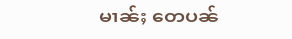မၢၼ်ႈ တေပၼ်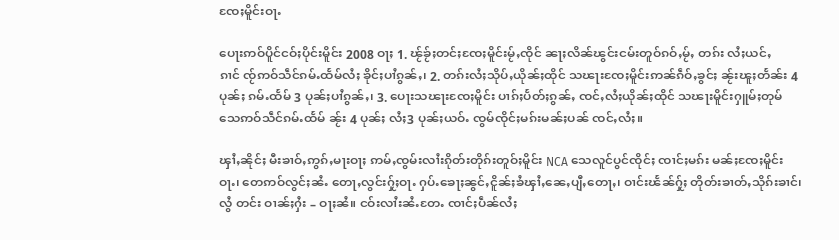ၸႄႈမိူင်းဝႃႉ

ပေႃးဢဝ်ပိူင်ငဝ်ႈပိုင်းမိူင်း 2008 ဝႃႈ 1. ၽႂ်ၶႂ်ႈတင်ႈၸႄႈမိူင်းမႂ်ႇၸိုင် ၼႃႈလိၼ်ၽွင်းငမ်းတူဝ်ၵဝ်ႇမႂ်ႇ တၵ်း လႆႈယင်ႇၵၢင် ၸႂ်ဢဝ်သဵင်ၵမ်ႉထႅမ်လႆႈ ၶိုင်ႈပၢႆၵွၼ်ႇ၊ 2. တၵ်းလႆႈသိုပ်ႇယိုၼ်ႈထိုင် သၽႃးၸႄႈမိူင်းဢၼ်ၵဵဝ်ႇၶွင်ႈ ၼႂ်းၽူႈတႅၼ်း 4 ပုၼ်ႈ ၵမ်ႉထႅမ် 3 ပုၼ်ႈပၢႆၵွၼ်ႇ၊ 3. ပေႃးသၽႃးၸႄႈမိူင်း ပၢၵ်ႈပႅတ်ႈၵွၼ်ႇ ၸင်ႇလႆႈယိုၼ်ႈထိုင် သၽႃးမိူင်းႁူမ်ႈတုမ် သေဢဝ်သဵင်ၵမ်ႉထႅမ် ၼႂ်း 4 ပုၼ်ႈ လႆႈ3 ပုၼ်ႈယဝ်ႉ ၸွမ်ၸိုင်ႈမၵ်းမၼ်ႈပၼ် ၸင်ႇလႆႈ။

ၾၢႆႇၼိုင်ႈ မီးၶၢဝ်ႇဢွၵ်ႇမႃးဝႃႈ ဢမ်ႇၸွမ်းလၢႆးၵိုတ်းတိုၵ်းတူဝ်ႈမိူင်း NCA သေလူင်ပွင်ၸိုင်ႈ ၸၢင်ႈမၵ်း မၼ်ႈၸႄႈမိူင်း ဝႃႉ၊ တေဢဝ်လွင်ႈၼႆႉ တေႃႇလွင်းႁႂ်ႈဝႃႉ ႁပ်ႉၶေႃႈၼွင်ႇငိူၼ်ႈၶႆၾၢႆႇၼေႇပျီႇတေႃႇ၊ ဝၢင်းၽႅၼ်ႁႂ်ႈ တိုတ်းၶၢတ်ႇသိုၵ်းၶၢင်၊ လွႆ တင်း ဝၢၼ်ႈႁႆး – ဝႃႈၼႆ။ ငဝ်းလၢႆးၼႆႉတႄႉ ၸၢင်ႈပဵၼ်လႆႈ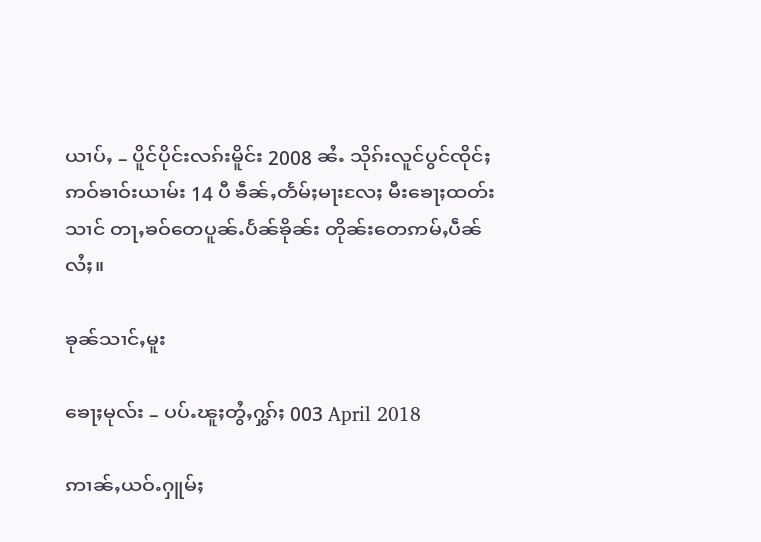ယၢပ်ႇ – ပိူင်ပိုင်းလၵ်းမိူင်း 2008 ၼႆႉ သိုၵ်းလူင်ပွင်ၸိုင်ႈ ဢဝ်ၶၢဝ်းယၢမ်း 14 ပီ ၶဵၼ်ႇတႅမ်ႈမႃးလႄႈ မီးၶေႃႈထတ်းသၢင် တႃႇၶဝ်တေပူၼ်ႉပႅၼ်ၶိုၼ်း တိုၼ်းတေဢမ်ႇပဵၼ်လႆႈ။

ၶုၼ်သၢင်ႇမူး

ၶေႃႈမုလ်း – ပပ်ႉၽူႈတွႆႇႁွၵ်ႈ 003 April 2018

ဢၢၼ်ႇယဝ်ႉႁူမ်ႈ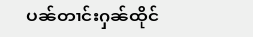ပၼ်တၢင်းႁၼ်ထိုင်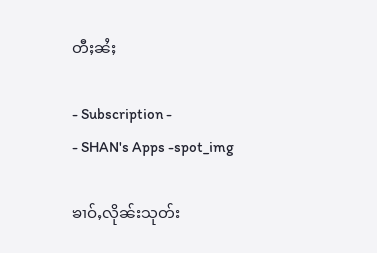တီႈၼႆႈ

- Subscription -
- SHAN's Apps -spot_img

ၶၢဝ်ႇလိုၼ်းသုတ်း